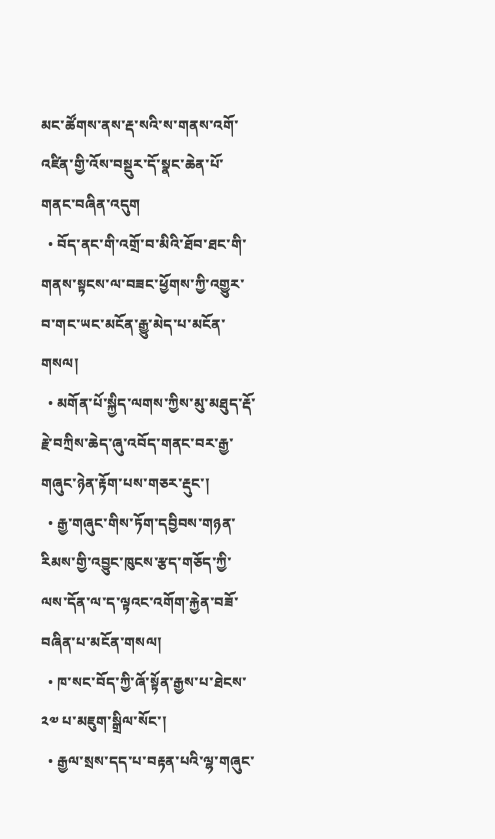མང་ཚོགས་ནས་རྡ་སའི་ས་གནས་འགོ་འཛིན་གྱི་འོས་བསྡུར་དོ་སྣང་ཆེན་པོ་གནང་བཞིན་འདུག
  • བོད་ནང་གི་འགྲོ་བ་མིའི་ཐོབ་ཐང་གི་གནས་སྟངས་ལ་བཟང་ཕྱོགས་ཀྱི་འགྱུར་བ་གང་ཡང་མངོན་རྒྱུ་མེད་པ་མངོན་གསལ།
  • མགོན་པོ་སྐྱིད་ལགས་ཀྱིས་མུ་མཐུད་རྡོ་རྗེ་བཀྲིས་ཆེད་ཞུ་འབོད་གནང་བར་རྒྱ་གཞུང་ཉེན་རྟོག་པས་གཅར་རྡུང་།
  • རྒྱ་གཞུང་གིས་ཏོག་དབྱིབས་གཉན་རིམས་གྱི་འབྱུང་ཁུངས་རྩད་གཅོད་ཀྱི་ལས་དོན་ལ་ད་ལྟའང་འགོག་རྐྱེན་བཟོ་བཞིན་པ་མངོན་གསལ།
  • ཁ་སང་བོད་ཀྱི་ཞོ་སྟོན་རྒྱས་པ་ཐེངས་ ༢༧ པ་མཇུག་སྒྲིལ་སོང་།
  • རྒྱལ་སྲས་དད་པ་བརྟན་པའི་ལྷ་གཞུང་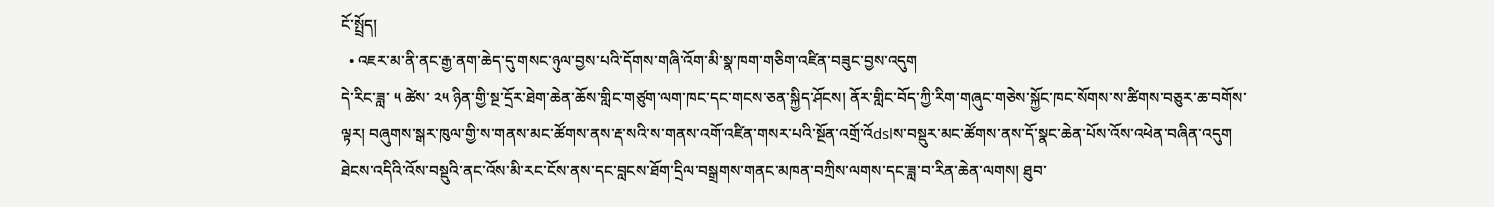ངོ་སྤྲོད།
  • འཇར་མ་ནི་ནང་རྒྱ་ནག་ཆེད་དུ་གསང་ཉུལ་བྱས་པའི་དོགས་གཞི་འོག་མི་སྣ་ཁག་གཅིག་འཛིན་བཟུང་བྱས་འདུག
དེ་རིང་ཟླ་ ༥ ཚེས་ ༢༥ ཉིན་གྱི་སྔ་དྲོར་ཐེག་ཆེན་ཆོས་གླིང་གཙུག་ལག་ཁང་དང་གངས་ཅན་སྐྱིད་ཤོངས། ནོར་གླིང་བོད་ཀྱི་རིག་གཞུང་གཅེས་སྐྱོང་ཁང་སོགས་ས་ཚིགས་བཅུར་ཆ་བགོས་ལྟར། བཞུགས་སྒར་ཁུལ་གྱི་ས་གནས་མང་ཚོགས་ནས་རྡ་སའི་ས་གནས་འགོ་འཛིན་གསར་པའི་སྔོན་འགྲོ་འོdslས་བསྡུར་མང་ཚོགས་ནས་དོ་སྣང་ཆེན་པོས་འོས་འཕེན་བཞིན་འདུག
ཐེངས་འདིའི་འོས་བསྡུའི་ནང་འོས་མི་རང་ངོས་ནས་དང་བླངས་ཐོག་དྲིལ་བསྒྲགས་གནང་མཁན་བཀྲིས་ལགས་དང་ཟླ་བ་རིན་ཆེན་ལགས། ཐུབ་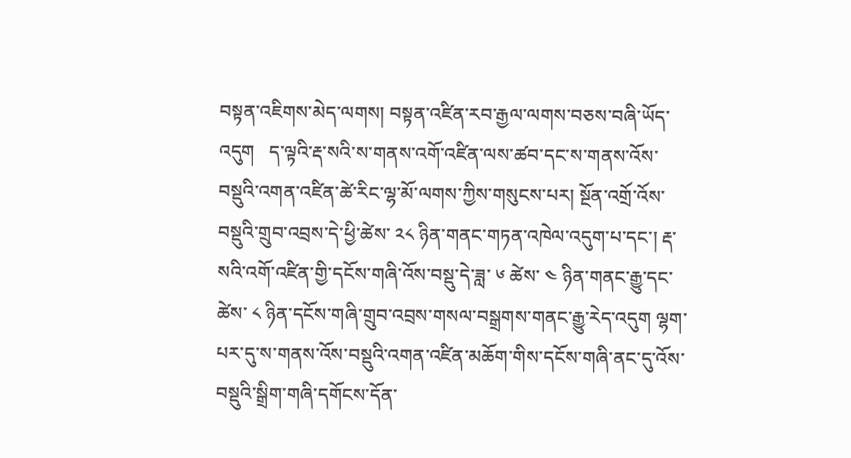བསྟན་འཇིགས་མེད་ལགས། བསྟན་འཛིན་རབ་རྒྱལ་ལགས་བཅས་བཞི་ཡོད་འདུག   ད་ལྟའི་རྡ་སའི་ས་གནས་འགོ་འཛིན་ལས་ཚབ་དང་ས་གནས་འོས་བསྡུའི་འགན་འཛིན་ཚེ་རིང་ལྷ་མོ་ལགས་ཀྱིས་གསུངས་པར། སྔོན་འགྲོ་འོས་བསྡུའི་གྲུབ་འབྲས་དེ་ཕྱི་ཚེས་ ༢༨ ཉིན་གནང་གཏན་འཁེལ་འདུག་པ་དང་། རྡ་སའི་འགོ་འཛིན་གྱི་དངོས་གཞི་འོས་བསྡུ་དེ་ཟླ་ ༦ ཚེས་ ༤ ཉིན་གནང་རྒྱུ་དང་ཚེས་ ༨ ཉིན་དངོས་གཞི་གྲུབ་འབྲས་གསལ་བསྒྲགས་གནང་རྒྱུ་རེད་འདུག ལྷག་པར་དུ་ས་གནས་འོས་བསྡུའི་འགན་འཛིན་མཆོག་གིས་དངོས་གཞི་ནང་དུ་འོས་བསྡུའི་སྒྲིག་གཞི་དགོངས་དོན་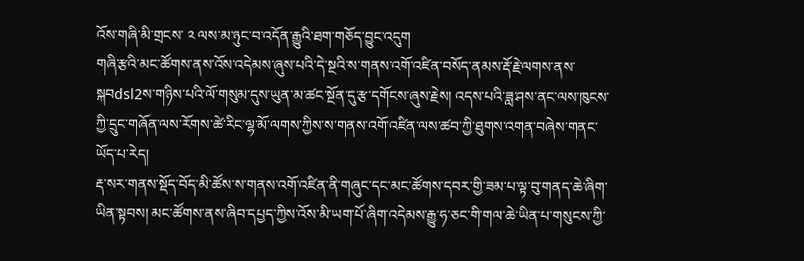འོས་གཞི་མི་གྲངས་ ༢ ལས་མ་ཉུང་བ་འདོན་རྒྱུའི་ཐག་གཅོད་བྱུང་འདུག
གཞི་རྩའི་མང་ཚོགས་ནས་འོས་འདེམས་ཞུས་པའི་དེ་སྔའི་ས་གནས་འགོ་འཛིན་བསོད་ནམས་རྡོ་རྗེ་ལགས་ནས་སྐབdsl2ས་གཉིས་པའི་ལོ་གསུམ་དུས་ཡུན་མ་ཚང་སྔོན་དུ་རྩ་དགོངས་ཞུས་རྗེས། འདས་པའི་ཟླ་ཤས་ནང་ལས་ཁུངས་ཀྱི་དྲུང་གཞོན་ལས་རོགས་ཚེ་རིང་ལྷ་མོ་ལགས་ཀྱིས་ས་གནས་འགོ་འཛིན་ལས་ཚབ་ཀྱི་ཐུགས་འགན་བཞེས་གནང་ཡོད་པ་རེད།
རྡ་སར་གནས་སྡོད་བོད་མི་ཚོས་ས་གནས་འགོ་འཛིན་ནི་གཞུང་དང་མང་ཚོགས་དབར་གྱི་ཟམ་པ་ལྟ་བུ་གནད་ཆེ་ཞིག་ཡིན་སྟབས། མང་ཚོགས་ནས་ཞིབ་དཔྱད་ཀྱིས་འོས་མི་ཡག་པོ་ཞིག་འདེམས་རྒྱུ་ཧ་ཅང་གི་གལ་ཆེ་ཡིན་པ་གསུངས་ཀྱི་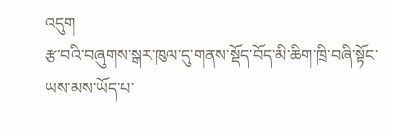འདུག
རྩ་བའི་བཞུགས་སྒར་ཁུལ་དུ་གནས་སྡོད་བོད་མི་ཆིག་ཁྲི་བཞི་སྟོང་ཡས་མས་ཡོད་པ་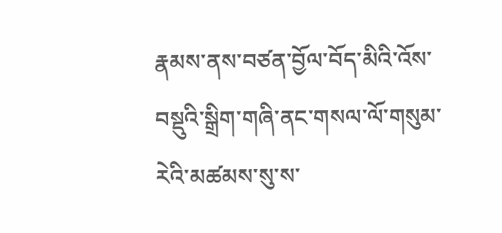རྣམས་ནས་བཙན་བྱོལ་བོད་མིའི་འོས་བསྡུའི་སྒྲིག་གཞི་ནང་གསལ་ལོ་གསུམ་རེའི་མཚམས་སུ་ས་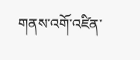གནས་འགོ་འཛིན་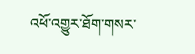འཕོ་འགྱུར་ཐོག་གསར་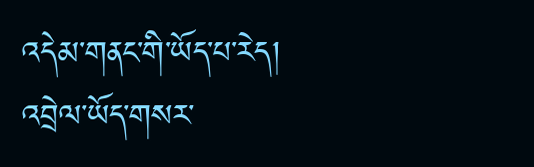འདེམ་གནང་གི་ཡོད་པ་རེད།
འབྲེལ་ཡོད་གསར་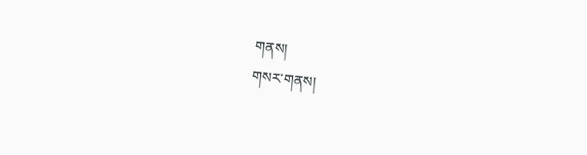གནས།
གསར་གནས།